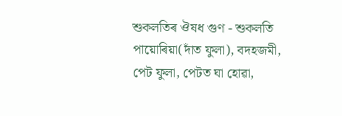শুকলতিৰ ঔষধ গুণ - শুকলতি পায়োৰিয়া(দাঁত ফুলা), বদহজমী, পেট ফুলা, পেটত ঘা হোৱা,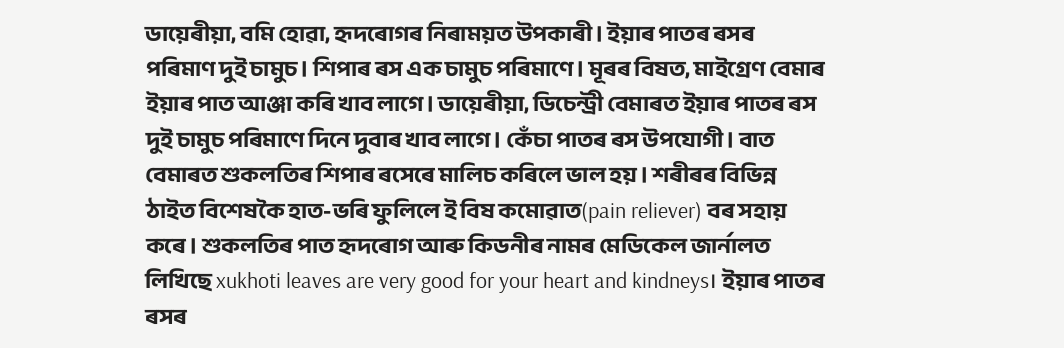ডায়েৰীয়া, বমি হোৱা, হৃদৰোগৰ নিৰাময়ত উপকাৰী। ইয়াৰ পাতৰ ৰসৰ পৰিমাণ দুই চামুচ। শিপাৰ ৰস এক চামুচ পৰিমাণে। মূৰৰ বিষত, মাইগ্ৰেণ বেমাৰ ইয়াৰ পাত আঞ্জা কৰি খাব লাগে। ডায়েৰীয়া, ডিচেন্ট্ৰী বেমাৰত ইয়াৰ পাতৰ ৰস দুই চামুচ পৰিমাণে দিনে দুবাৰ খাব লাগে। কেঁচা পাতৰ ৰস উপযোগী। বাত বেমাৰত শুকলতিৰ শিপাৰ ৰসেৰে মালিচ কৰিলে ভাল হয়। শৰীৰৰ বিভিন্ন ঠাইত বিশেষকৈ হাত-ভৰি ফুলিলে ই বিষ কমোৱাত(pain reliever) বৰ সহায় কৰে। শুকলতিৰ পাত হৃদৰোগ আৰু কিডনীৰ নামৰ মেডিকেল জাৰ্নালত লিখিছে xukhoti leaves are very good for your heart and kindneys। ইয়াৰ পাতৰ ৰসৰ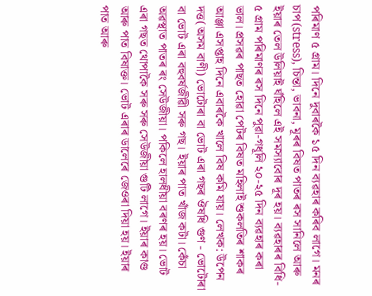পৰিমাণ ৫ গ্ৰাম। দিনে দুবাৰকৈ ১৫ দিন ব্যৱহাৰ কৰিব লাগে। মনৰ চাপ(stress), চিন্তা, ভাবনা, মূৰৰ বিষত পাতৰ ৰস সানিলে আৰু ইয়াৰ তেল উলিয়াই ঘঁহিলে এই সমস্যাবোৰ দূৰ হয়। ব্যৱহাৰৰ বিধি- ৫ গ্ৰাম পৰিমাণৰ ৰস দিনে পুৱা-গধূলি ২০-২৫ দিন ব্যৱহাৰ কৰা ভাল। প্ৰসৱৰ পাছত হোৱা পেটৰ বিষত মহিলাই শুকলতিৰ শাকৰ আঞ্জা এসপ্তাহ দিনে এবাৰকৈ খালে বিষ কমি যায়। লেখক: উপেন দত্ত(অসম বাণী) ভোটোৰা বা ভোট এৰা গছৰ ঔষধি গুণ - ভোটোৰা বা ভোট এৰা বহুবৰ্ষজীৱী সৰু গছ। ইয়াৰ পাত খাঁজ কটা। কেঁচা অৱস্থাত পাতৰ ৰং সেউজীয়া। পকিলে হালধীয়া বৰণৰ হয়। ভোট এৰা গছত থোপাকৈ সৰু সৰু সেউজীয়া গুটি লাগে। ইয়াৰ কাণ্ড আৰু পাত বিষাক্ত। ভোট এৰাৰ ডালেৰে জেওৰা দিয়া হয়। ইয়াৰ পাত আৰু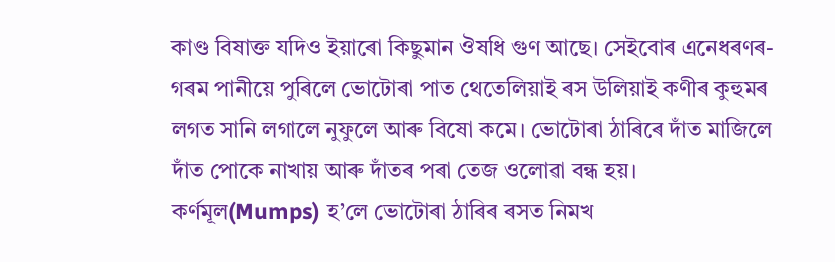কাণ্ড বিষাক্ত যদিও ইয়াৰো কিছুমান ঔষধি গুণ আছে। সেইবোৰ এনেধৰণৰ- গৰম পানীয়ে পুৰিলে ভোটোৰা পাত থেতেলিয়াই ৰস উলিয়াই কণীৰ কুহুমৰ লগত সানি লগালে নুফুলে আৰু বিষো কমে। ভোটোৰা ঠাৰিৰে দাঁত মাজিলে দাঁত পোকে নাখায় আৰু দাঁতৰ পৰা তেজ ওলোৱা বন্ধ হয়। কৰ্ণমূল(Mumps) হ’লে ভোটোৰা ঠাৰিৰ ৰসত নিমখ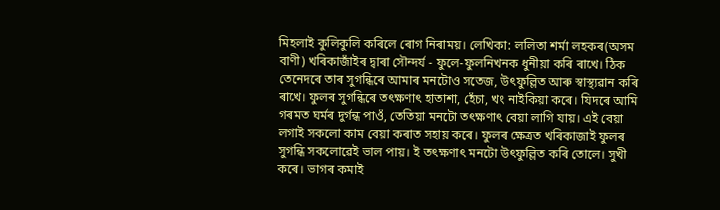মিহলাই কুলিকুলি কৰিলে ৰোগ নিৰাময়। লেখিকা: ললিতা শৰ্মা লহকৰ(অসম বাণী) খৰিকাজাঁইৰ দ্বাৰা সৌন্দৰ্য - ফুলে-ফুলনিখনক ধুনীয়া কৰি ৰাখে। ঠিক তেনেদৰে তাৰ সুগন্ধিৰে আমাৰ মনটোও সতেজ, উৎফুল্লিত আৰু স্বাস্থ্যৱান কৰি ৰাখে। ফুলৰ সুগন্ধিৰে তৎক্ষণাৎ হাতাশা, হেঁচা, খং নাইকিয়া কৰে। যিদৰে আমি গৰমত ঘৰ্মৰ দুৰ্গন্ধ পাওঁ, তেতিয়া মনটো তৎক্ষণাৎ বেয়া লাগি যায়। এই বেয়া লগাই সকলো কাম বেয়া কৰাত সহায় কৰে। ফুলৰ ক্ষেত্ৰত খৰিকাজাই ফুলৰ সুগন্ধি সকলোৱেই ভাল পায়। ই তৎক্ষণাৎ মনটো উৎফুল্লিত কৰি তোলে। সুখী কৰে। ভাগৰ কমাই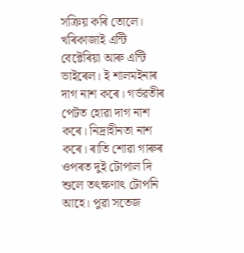সক্ৰিয় কৰি তোলে। খৰিকাজাই এন্টি বেক্টেৰিয়া আৰু এন্টি ভাইৰেল। ই শালমইনাৰ দাগ নাশ কৰে। গৰ্ভৱতীৰ পেটত হোৱা দাগ নাশ কৰে। নিদ্ৰাহীনতা নাশ কৰে। ৰাতি শোৱা গাৰুৰ ওপৰত দুই টোপাল দি শুলে তৎক্ষণাৎ টোপনি আহে। পুৱা সতেজ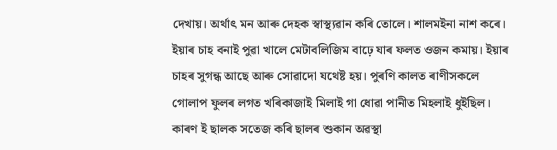দেখায়। অৰ্থাৎ মন আৰু দেহক স্বাস্থ্যৱান কৰি তোলে। শালমইনা নাশ কৰে। ইয়াৰ চাহ বনাই পুৱা খালে মেটাবলিজিম বাঢ়ে যাৰ ফলত ওজন কমায়। ইয়াৰ চাহৰ সুগন্ধ আছে আৰু সোৱাদো যথেষ্ট হয়। পুৰণি কালত ৰাণীসকলে গোলাপ ফুলৰ লগত খৰিকাজাই মিলাই গা ধোৱা পানীত মিহলাই ধুইছিল। কাৰণ ই ছালক সতেজ কৰি ছালৰ শুকান অৱস্থা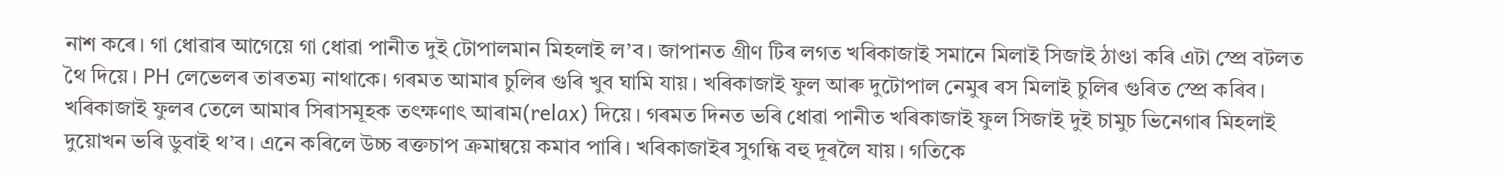নাশ কৰে। গা ধোৱাৰ আগেয়ে গা ধোৱা পানীত দুই টোপালমান মিহলাই ল’ব। জাপানত গ্ৰীণ টিৰ লগত খৰিকাজাই সমানে মিলাই সিজাই ঠাণ্ডা কৰি এটা স্প্ৰে বটলত থৈ দিয়ে। PH লেভেলৰ তাৰতম্য নাথাকে। গৰমত আমাৰ চুলিৰ গুৰি খুব ঘামি যায়। খৰিকাজাই ফুল আৰু দুটোপাল নেমুৰ ৰস মিলাই চুলিৰ গুৰিত স্প্ৰে কৰিব। খৰিকাজাই ফুলৰ তেলে আমাৰ সিৰাসমূহক তৎক্ষণাৎ আৰাম(relax) দিয়ে। গৰমত দিনত ভৰি ধোৱা পানীত খৰিকাজাই ফুল সিজাই দুই চামুচ ভিনেগাৰ মিহলাই দুয়োখন ভৰি ডুবাই থ’ব। এনে কৰিলে উচ্চ ৰক্তচাপ ক্ৰমান্বয়ে কমাব পাৰি। খৰিকাজাইৰ সুগন্ধি বহু দূৰলৈ যায়। গতিকে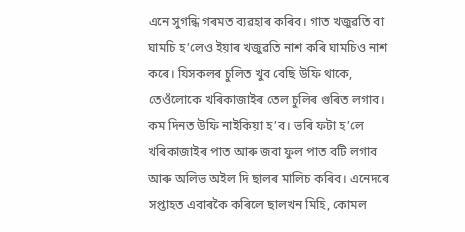এনে সুগন্ধি গৰমত ব্যৱহাৰ কৰিব। গাত খজুৱতি বা ঘামচি হ’লেও ইয়াৰ খজুৱতি নাশ কৰি ঘামচিও নাশ কৰে। যিসকলৰ চুলিত খুব বেছি উফি থাকে, তেওঁলোকে খৰিকাজাইৰ তেল চুলিৰ গুৰিত লগাব। কম দিনত উফি নাইকিয়া হ’ব। ভৰি ফটা হ’লে খৰিকাজাইৰ পাত আৰু জবা ফুল পাত বটি লগাব আৰু অলিভ অইল দি ছালৰ মালিচ কৰিব। এনেদৰে সপ্তাহত এবাৰকৈ কৰিলে ছালখন মিহি, কোমল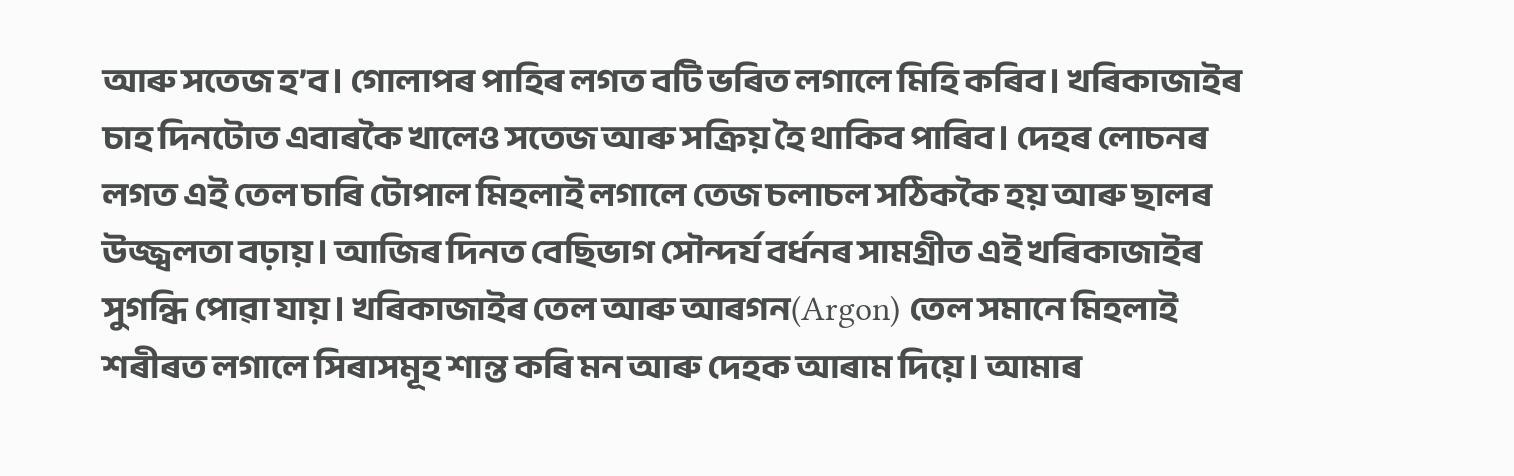আৰু সতেজ হ’ব। গোলাপৰ পাহিৰ লগত বটি ভৰিত লগালে মিহি কৰিব। খৰিকাজাইৰ চাহ দিনটোত এবাৰকৈ খালেও সতেজ আৰু সক্ৰিয় হৈ থাকিব পাৰিব। দেহৰ লোচনৰ লগত এই তেল চাৰি টোপাল মিহলাই লগালে তেজ চলাচল সঠিককৈ হয় আৰু ছালৰ উজ্জ্বলতা বঢ়ায়। আজিৰ দিনত বেছিভাগ সৌন্দৰ্য বৰ্ধনৰ সামগ্ৰীত এই খৰিকাজাইৰ সুগন্ধি পোৱা যায়। খৰিকাজাইৰ তেল আৰু আৰগন(Argon) তেল সমানে মিহলাই শৰীৰত লগালে সিৰাসমূহ শান্ত কৰি মন আৰু দেহক আৰাম দিয়ে। আমাৰ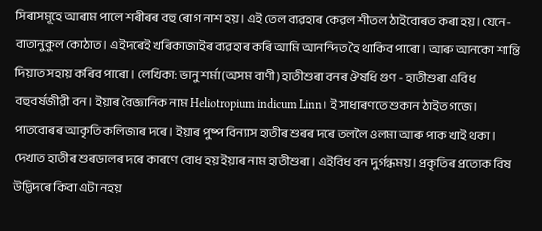সিৰাসমূহে আৰাম পালে শৰীৰৰ বহু ৰোগ নাশ হয়। এই তেল ব্যৱহাৰ কেৱল শীতল ঠাইবোৰত কৰা হয়। যেনে- বাতানুকুল কোঠাত। এইদৰেই খৰিকাজাইৰ ব্যৱহাৰ কৰি আমি আনন্দিত হৈ থাকিব পাৰো। আৰু আনকো শান্তি দিয়াত সহায় কৰিব পাৰো। লেখিকা: ভানু শৰ্মা(অসম বাণী) হাতীশুৰা বনৰ ঔষধি গুণ - হাতীশুৰা এবিধ বহুবৰ্ষজীৱী বন। ইয়াৰ বৈজ্ঞানিক নাম Heliotropium indicum Linn। ই সাধাৰণতে শুকান ঠাইত গজে। পাতবোৰৰ আকৃতি কলিজাৰ দৰে। ইয়াৰ পুষ্প বিন্যাস হাতীৰ শুৰৰ দৰে তললৈ ওলমা আৰু পাক খাই থকা। দেখাত হাতীৰ শুৰডালৰ দৰে কাৰণে বোধ হয় ইয়াৰ নাম হাতীশুৰা। এইবিধ বন দুৰ্গন্ধময়। প্ৰকৃতিৰ প্ৰত্যেক বিষ উদ্ভিদৰে কিবা এটা নহয়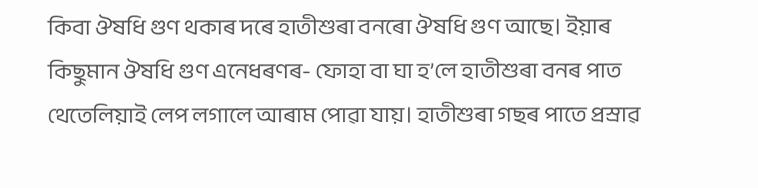কিবা ঔষধি গুণ থকাৰ দৰে হাতীশুৰা বনৰো ঔষধি গুণ আছে। ইয়াৰ কিছুমান ঔষধি গুণ এনেধৰণৰ- ফোহা বা ঘা হ’লে হাতীশুৰা বনৰ পাত থেতেলিয়াই লেপ লগালে আৰাম পোৱা যায়। হাতীশুৰা গছৰ পাতে প্ৰস্ৰাৱ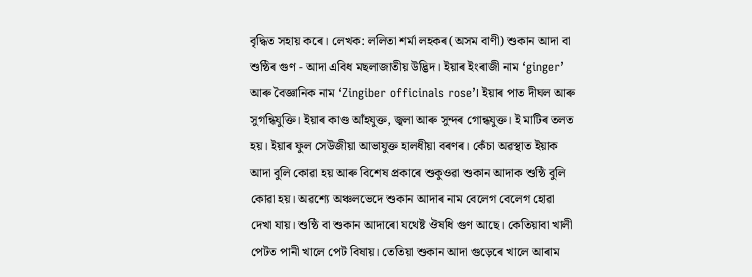বৃদ্ধিত সহায় কৰে। লেখক: ললিতা শৰ্মা লহকৰ(অসম বাণী) শুকান আদা বা শুন্ঠিৰ গুণ - আদা এবিধ মছলাজাতীয় উদ্ভিদ। ইয়াৰ ইংৰাজী নাম ‘ginger’ আৰু বৈজ্ঞানিক নাম ‘Zingiber officinals rose’। ইয়াৰ পাত দীঘল আৰু সুগন্ধিযুক্তি। ইয়াৰ কাণ্ড আঁহযুক্ত, জ্বলা আৰু সুন্দৰ গোন্ধযুক্ত। ই মাটিৰ তলত হয়। ইয়াৰ ফুল সেউজীয়া আভাযুক্ত হালধীয়া বৰণৰ। কেঁচা অৱস্থাত ইয়াক আদা বুলি কোৱা হয় আৰু বিশেষ প্ৰকাৰে শুকুওৱা শুকান আদাক শুন্ঠি বুলি কোৱা হয়। অৱশ্যে অঞ্চলভেদে শুকান আদাৰ নাম বেলেগ বেলেগ হোৱা দেখা যায়। শুন্ঠি বা শুকান আদাৰো যথেষ্ট ঔষধি গুণ আছে। কেতিয়াবা খালী পেটত পানী খালে পেট বিষায়। তেতিয়া শুকান আদা গুড়েৰে খালে আৰাম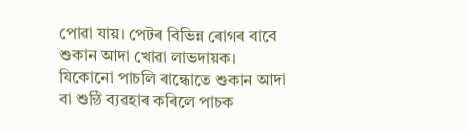পোৱা যায়। পেটৰ বিভিন্ন ৰোগৰ বাবে শুকান আদা খোৱা লাভদায়ক। যিকোনো পাচলি ৰান্ধোতে শুকান আদা বা শুন্ঠি ব্যৱহাৰ কৰিলে পাচক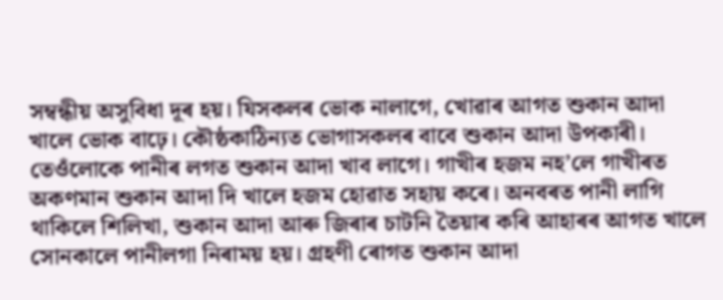সম্বন্ধীয় অসুবিধা দূৰ হয়। যিসকলৰ ভোক নালাগে, খোৱাৰ আগত শুকান আদা খালে ভোক বাঢ়ে। কৌষ্ঠকাঠিন্যত ভোগাসকলৰ বাবে শুকান আদা উপকাৰী। তেওঁলোকে পানীৰ লগত শুকান আদা খাব লাগে। গাখীৰ হজম নহ’লে গাখীৰত অকণমান শুকান আদা দি খালে হজম হোৱাত সহায় কৰে। অনবৰত পানী লাগি থাকিলে শিলিখা, শুকান আদা আৰু জিৰাৰ চাটনি তৈয়াৰ কৰি আহাৰৰ আগত খালে সোনকালে পানীলগা নিৰাময় হয়। গ্ৰহণী ৰোগত শুকান আদা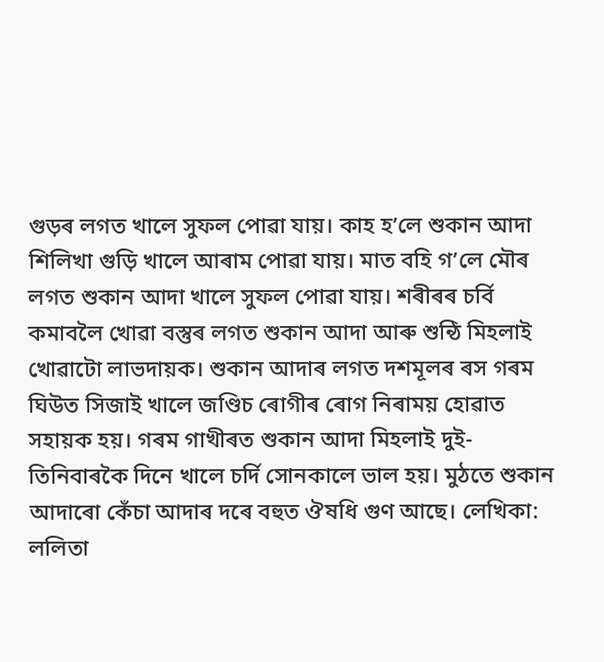গুড়ৰ লগত খালে সুফল পোৱা যায়। কাহ হ’লে শুকান আদা শিলিখা গুড়ি খালে আৰাম পোৱা যায়। মাত বহি গ’লে মৌৰ লগত শুকান আদা খালে সুফল পোৱা যায়। শৰীৰৰ চৰ্বি কমাবলৈ খোৱা বস্তুৰ লগত শুকান আদা আৰু শুন্ঠি মিহলাই খোৱাটো লাভদায়ক। শুকান আদাৰ লগত দশমূলৰ ৰস গৰম ঘিউত সিজাই খালে জণ্ডিচ ৰোগীৰ ৰোগ নিৰাময় হোৱাত সহায়ক হয়। গৰম গাখীৰত শুকান আদা মিহলাই দুই-তিনিবাৰকৈ দিনে খালে চৰ্দি সোনকালে ভাল হয়। মুঠতে শুকান আদাৰো কেঁচা আদাৰ দৰে বহুত ঔষধি গুণ আছে। লেখিকা: ললিতা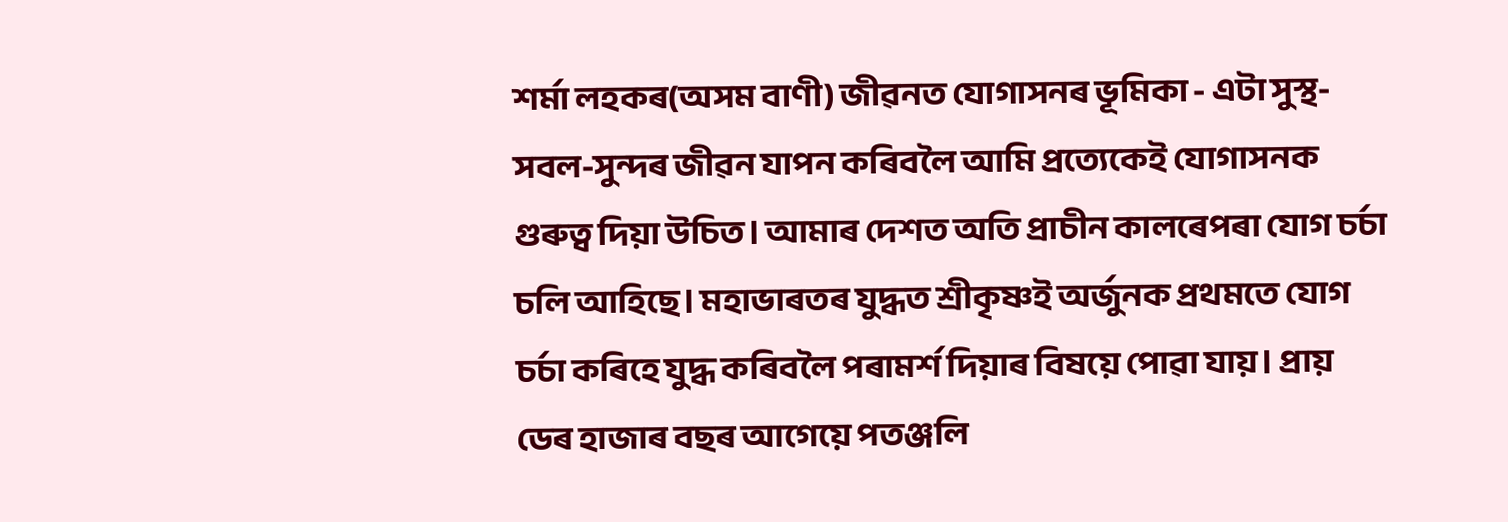শৰ্মা লহকৰ(অসম বাণী) জীৱনত যোগাসনৰ ভূমিকা - এটা সুস্থ-সবল-সুন্দৰ জীৱন যাপন কৰিবলৈ আমি প্ৰত্যেকেই যোগাসনক গুৰুত্ব দিয়া উচিত। আমাৰ দেশত অতি প্ৰাচীন কালৰেপৰা যোগ চৰ্চা চলি আহিছে। মহাভাৰতৰ যুদ্ধত শ্ৰীকৃষ্ণই অৰ্জুনক প্ৰথমতে যোগ চৰ্চা কৰিহে যুদ্ধ কৰিবলৈ পৰামৰ্শ দিয়াৰ বিষয়ে পোৱা যায়। প্ৰায় ডেৰ হাজাৰ বছৰ আগেয়ে পতঞ্জলি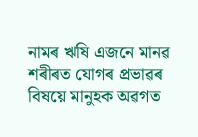নামৰ ঋষি এজনে মানৱ শৰীৰত যোগৰ প্ৰভাৱৰ বিষয়ে মানুহক অৱগত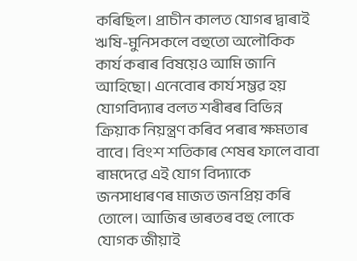কৰিছিল। প্ৰাচীন কালত যোগৰ দ্বাৰাই ঋষি-মুনিসকলে বহুতো অলৌকিক কাৰ্য কৰাৰ বিষয়েও আমি জানি আহিছো। এনেবোৰ কাৰ্য সম্ভৱ হয় যোগবিদ্যাৰ বলত শৰীৰৰ বিভিন্ন ক্ৰিয়াক নিয়ন্ত্ৰণ কৰিব পৰাৰ ক্ষমতাৰ বাবে। বিংশ শতিকাৰ শেষৰ ফালে বাবা ৰামদেৱে এই যোগ বিদ্যাকে জনসাধাৰণৰ মাজত জনপ্ৰিয় কৰি তোলে। আজিৰ ভাৰতৰ বহু লোকে যোগক জীয়াই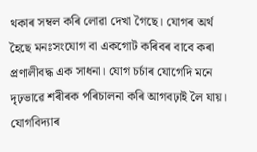থকাৰ সম্বল কৰি লোৱা দেখা গৈছে। যোগৰ অৰ্থ হৈছে মনঃসংযোগ বা একগোট কৰিবৰ বাবে কৰা প্ৰণালীবদ্ধ এক সাধনা। যোগ চৰ্চাৰ যোগেদি মনে দৃঢ়ভাৱে শৰীৰক পৰিচালনা কৰি আগবঢ়াই লৈ যায়। যোগবিদ্যাৰ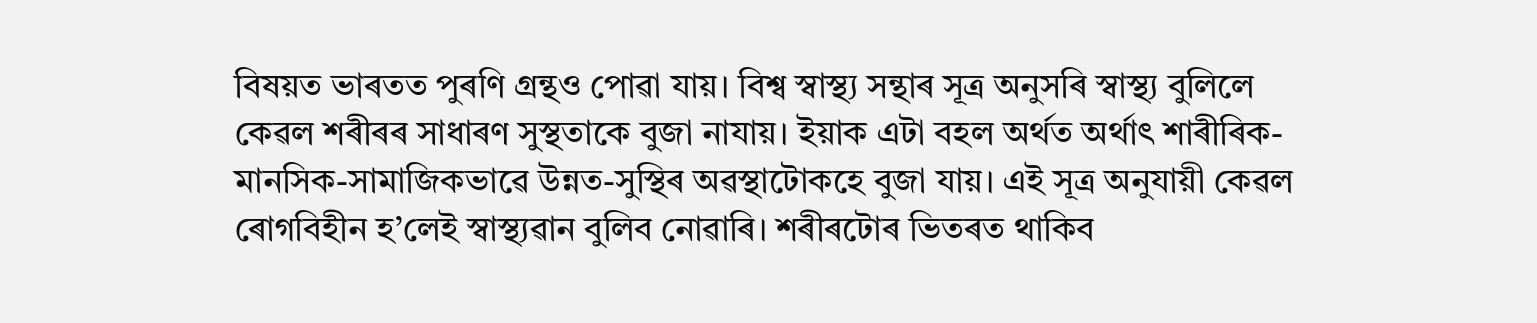বিষয়ত ভাৰতত পুৰণি গ্ৰন্থও পোৱা যায়। বিশ্ব স্বাস্থ্য সন্থাৰ সূত্ৰ অনুসৰি স্বাস্থ্য বুলিলে কেৱল শৰীৰৰ সাধাৰণ সুস্থতাকে বুজা নাযায়। ইয়াক এটা বহল অৰ্থত অৰ্থাৎ শাৰীৰিক-মানসিক-সামাজিকভাৱে উন্নত-সুস্থিৰ অৱস্থাটোকহে বুজা যায়। এই সূত্ৰ অনুযায়ী কেৱল ৰোগবিহীন হ’লেই স্বাস্থ্যৱান বুলিব নোৱাৰি। শৰীৰটোৰ ভিতৰত থাকিব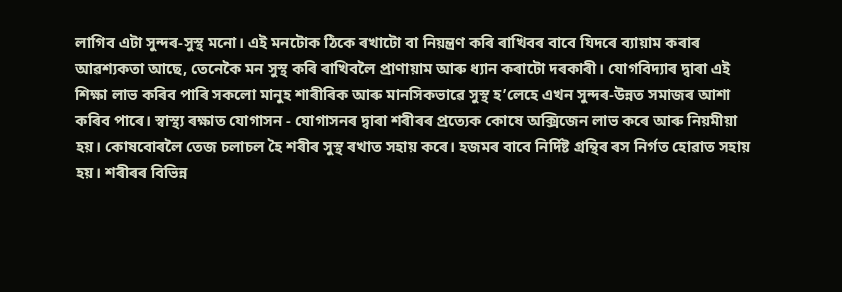লাগিব এটা সুন্দৰ-সুস্থ মনো। এই মনটোক ঠিকে ৰখাটো বা নিয়ন্ত্ৰণ কৰি ৰাখিবৰ বাবে যিদৰে ব্যায়াম কৰাৰ আৱশ্যকতা আছে, তেনেকৈ মন সুস্থ কৰি ৰাখিবলৈ প্ৰাণায়াম আৰু ধ্যান কৰাটো দৰকাৰী। যোগবিদ্যাৰ দ্বাৰা এই শিক্ষা লাভ কৰিব পাৰি সকলো মানুহ শাৰীৰিক আৰু মানসিকভাৱে সুস্থ হ’লেহে এখন সুন্দৰ-উন্নত সমাজৰ আশা কৰিব পাৰে। স্বাস্থ্য ৰক্ষাত যোগাসন - যোগাসনৰ দ্বাৰা শৰীৰৰ প্ৰত্যেক কোষে অক্সিজেন লাভ কৰে আৰু নিয়মীয়া হয়। কোষবোৰলৈ তেজ চলাচল হৈ শৰীৰ সুস্থ ৰখাত সহায় কৰে। হজমৰ বাবে নিৰ্দিষ্ট গ্ৰন্থিৰ ৰস নিৰ্গত হোৱাত সহায় হয়। শৰীৰৰ বিভিন্ন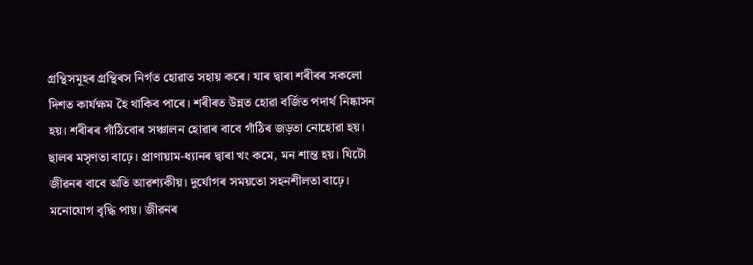গ্ৰন্থিসমূহৰ গ্ৰন্থিৰস নিৰ্গত হোৱাত সহায় কৰে। যাৰ দ্বাৰা শৰীৰৰ সকলো দিশত কাৰ্যক্ষম হৈ থাকিব পাৰে। শৰীৰত উন্নত হোৱা বৰ্জিত পদাৰ্থ নিষ্কাসন হয়। শৰীৰৰ গাঁঠিবোৰ সঞ্চালন হোৱাৰ বাবে গাঁঠিৰ জড়তা নোহোৱা হয়। ছালৰ মসৃণতা বাঢ়ে। প্ৰাণায়াম-ধ্যানৰ দ্বাৰা খং কমে, মন শান্ত হয়। যিটো জীৱনৰ বাবে অতি আৱশ্যকীয়। দুৰ্যোগৰ সময়তো সহনশীলতা বাঢ়ে। মনোযোগ বৃদ্ধি পায়। জীৱনৰ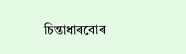চিন্তাধাৰবোৰ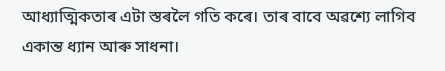আধ্যাত্মিকতাৰ এটা স্তৰলৈ গতি কৰে। তাৰ বাবে অৱশ্যে লাগিব একান্ত ধ্যান আৰু সাধনা।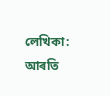লেখিকা: আৰতি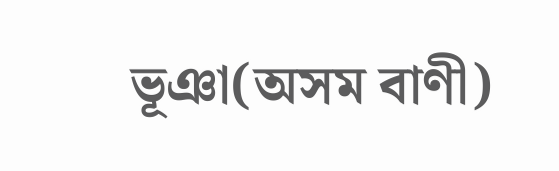ভূঞা(অসম বাণী)